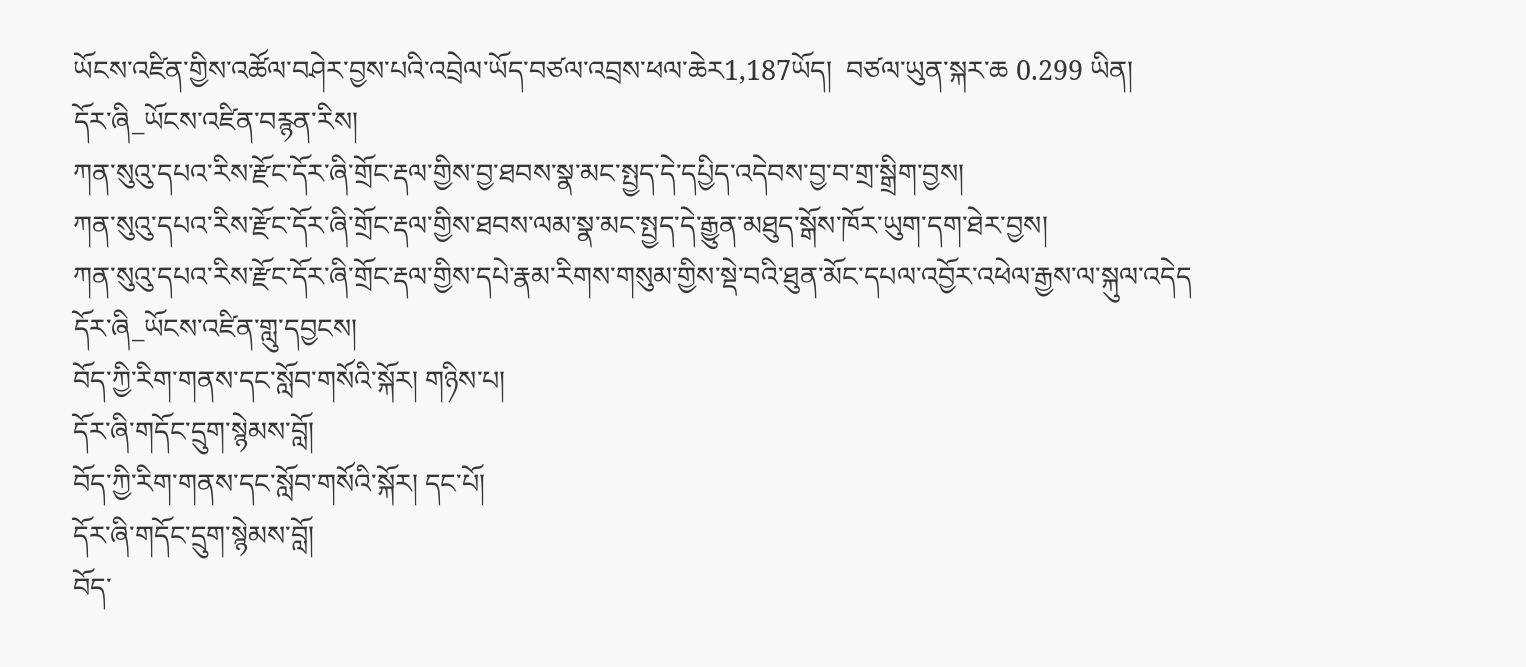ཡོངས་འཛིན་གྱིས་འཚོལ་བཤེར་བྱས་པའི་འབྲེལ་ཡོད་བཙལ་འབྲས་ཕལ་ཆེར1,187ཡོད།  བཙལ་ཡུན་སྐར་ཆ 0.299 ཡིན།
དོར་ཞི_ཡོངས་འཛིན་བརྙན་རིས།
ཀན་སུའུ་དཔའ་རིས་རྫོང་དོར་ཞི་གྲོང་རྡལ་གྱིས་བྱ་ཐབས་སྣ་མང་སྤྱད་དེ་དཔྱིད་འདེབས་བྱ་བ་གྲ་སྒྲིག་བྱས།
ཀན་སུའུ་དཔའ་རིས་རྫོང་དོར་ཞི་གྲོང་རྡལ་གྱིས་ཐབས་ལམ་སྣ་མང་སྤྱད་དེ་རྒྱུན་མཐུད་སྒོས་ཁོར་ཡུག་དག་ཐེར་བྱས།
ཀན་སུའུ་དཔའ་རིས་རྫོང་དོར་ཞི་གྲོང་རྡལ་གྱིས་དཔེ་རྣམ་རིགས་གསུམ་གྱིས་སྡེ་བའི་ཐུན་མོང་དཔལ་འབྱོར་འཕེལ་རྒྱས་ལ་སྐུལ་འདེད
དོར་ཞི_ཡོངས་འཛིན་གླུ་དབྱངས།
བོད་ཀྱི་རིག་གནས་དང་སློབ་གསོའི་སྐོར། གཉིས་པ།
དོར་ཞི་གདོང་དྲུག་སྙེམས་བློ།
བོད་ཀྱི་རིག་གནས་དང་སློབ་གསོའི་སྐོར། དང་པོ།
དོར་ཞི་གདོང་དྲུག་སྙེམས་བློ།
བོད་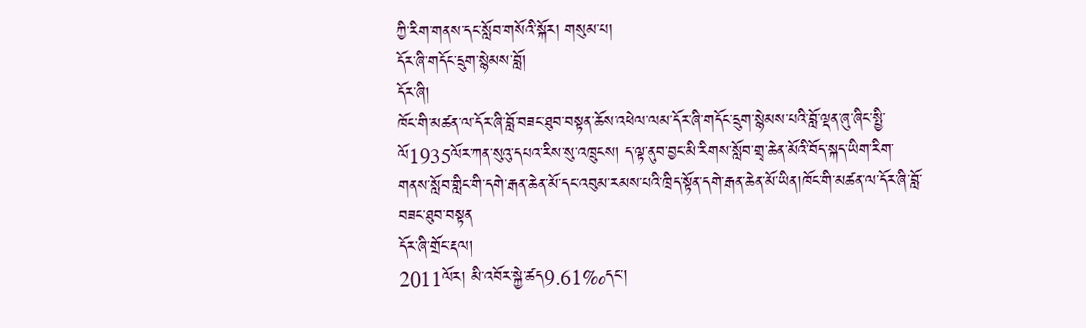ཀྱི་རིག་གནས་དང་སློབ་གསོའི་སྐོར། གསུམ་པ།
དོར་ཞི་གདོང་དྲུག་སྙེམས་བློ།
དོར་ཞི།
ཁོང་གི་མཚན་ལ་དོར་ཞི་བློ་བཟང་ཐུབ་བསྟན་ཆོས་འཕེལ་ལམ་དོར་ཞི་གདོང་དྲུག་སྙེམས་པའི་བློ་ལྡན་ཞུ་ཞིང་སྤྱི་ལོ1935ལོར་ཀན་སུའུ་དཔའ་རིས་སུ་འཁྲུངས། ད་ལྟ་ནུབ་བྱང་མི་རིགས་སློབ་གྲྭ་ཆེན་མོའི་བོད་སྐད་ཡིག་རིག་གནས་སློབ་གླིང་གི་དགེ་རྒན་ཆེན་མོ་དང་འབུམ་རམས་པའི་ཁྲིད་སྟོན་དགེ་རྒན་ཆེན་མོ་ཡིན།ཁོང་གི་མཚན་ལ་དོར་ཞི་བློ་བཟང་ཐུབ་བསྟན
དོར་ཞི་གྲོང་རྡལ།
2011ལོར། མི་འབོར་སྐྱེ་ཚད9.61‰དང་།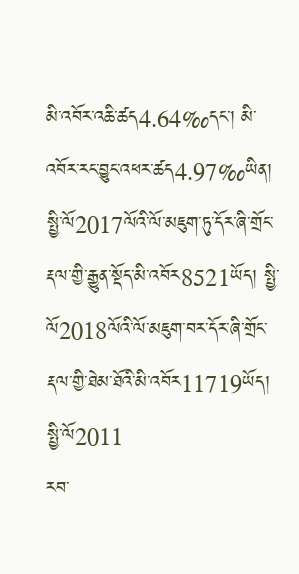མི་འབོར་འཆི་ཚད4.64‰དང་། མི་འབོར་རང་བྱུང་འཕར་ཚད4.97‰ཡིན། སྤྱི་ལོ2017ལོའི་ལོ་མཇུག་ཏུ་དོར་ཞི་གྲོང་རྡལ་གྱི་རྒྱུན་སྡོད་མི་འབོར8521ཡོད། སྤྱི་ལོ2018ལོའི་ལོ་མཇུག་བར་དོར་ཞི་གྲོང་རྡལ་གྱི་ཐེམ་ཐོའི་མི་འབོར11719ཡོད། སྤྱི་ལོ2011
རབ་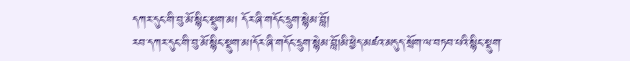དཀར་དུང་གི་བུ་མོ་སྙིང་སྡུག་མ། དོར་ཞི་གདོང་དྲུག་སྙེམ་བློ།
རབ་དཀར་དུང་གི་བུ་མོ་སྙིང་སྡུག་མ།དོར་ཞི་གདོང་དྲུག་སྙེམ་བློ།མི་ཕྱེད་མཛའ་མདུད་སྲོག་ལ་བཏབ་པའི་སྙིང་སྡུག་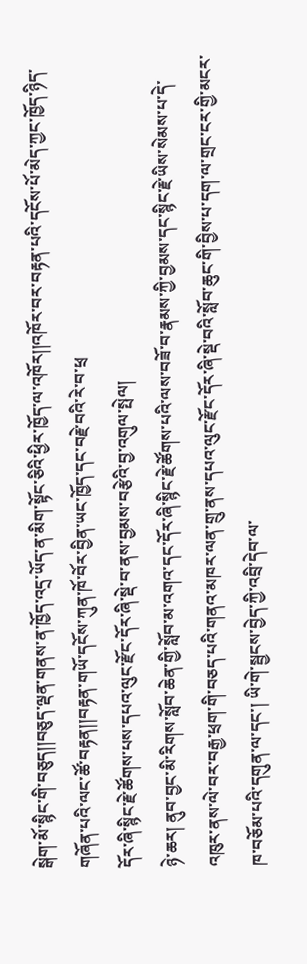སྒེག་མོ་སྙིང་གི་བཅུད།།བཅུད་ལྡན་གནས་ན་ཁྱོད་འདྲ་ཡོད་ན་མིག་སྟོང་ཅིའི་ཕྱིར་ཁྱོད་ལ་འཁོར།།འཁོར་བར་བརྟན་པའི་དངོས་པོ་མེད་ཀྱང་ཁྱོད་ཉིད་གཞོན་པའི་ལང་ཚོ་བརྟན།།བརྟན་གཡོ་དངོས་ཀུན་ཁོ་བོར་བྱིན་ཡང་ཁྱོད་དང་བརྗེ་བའི་རེ་བ་ཕྲ
དོར་ཞི་སྙིང་རྗེ་ཚོགས་པས་དཔའ་ལུང་རྫོང་དོར་ཞི་སྡེ་བ་ནས་བྱམས་བརྩེའི་བྱ་འགུལ་སྤེལ།
ཉེ་ཆར། ནུབ་བྱང་མི་རིགས་སློབ་ཆེན་གྱི་སློབ་མ་འགའ་དང་དོར་ཞི་སྙིང་རྗེ་ཚོགས་པའི་ལས་བཟོ་བ་རྣམས་ཀྱི་བྱམས་དང་སྙིང་རྗེ་ཡིས་སེམས་པ་དེ་འཁུར་ནས་ལེ་བར་བརྒྱ་ཕྲག་གི་བཅད་པའི་གནའ་མཁར་ལན་གྲུ་ནས་དཔའ་ལུང་རྫོང་དོར་ཞི་སྡེ་བའི་སློབ་ཆུང་གི་བྱིས་པ་དག་ལ་གྲང་ངར་གྱི་མངར་ཁ་བཅོམ་པའི་དགུན་ལ་དང་། ཡི་གེ་སྦྱངས་བྱེད་ཀྱི་འབྲི་དེབ་ལ་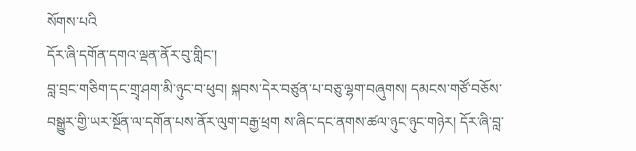སོགས་པའི
དོར་ཞི་དགོན་དགའ་ལྡན་ནོར་བུ་གླིང་།
བླ་བྲང་གཅིག་དང་གྲྭ་ཤག་མི་ཉུང་བ་ཕུབ། སྐབས་དེར་བཙུན་པ་བཅུ་ལྷག་བཞུགས། དམངས་གཙོ་བཅོས་བསྒྱུར་གྱི་ཡར་སྔོན་ལ་དགོན་པས་ནོར་ལུག་བརྒྱ་ཕྲག ས་ཞིང་དང་ནགས་ཚལ་ཉུང་ཉུང་གཉེར། དོར་ཞི་བླ་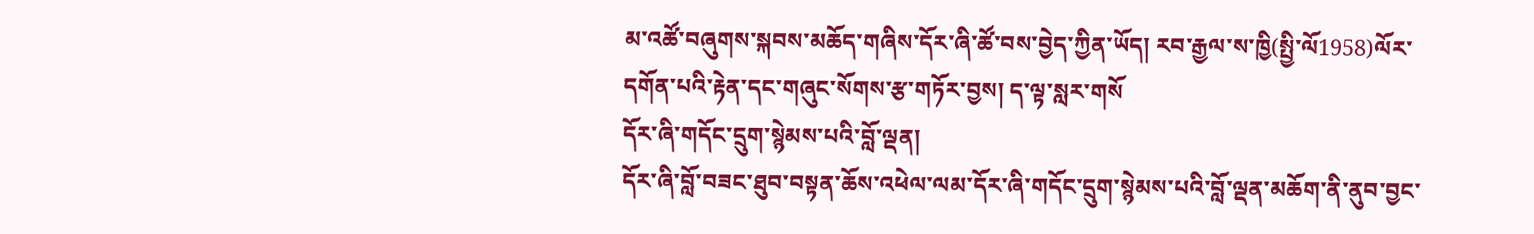མ་འཚོ་བཞུགས་སྐབས་མཆོད་གཞིས་དོར་ཞི་ཚོ་བས་བྱེད་ཀྱིན་ཡོད། རབ་རྒྱལ་ས་ཁྱི(སྤྱི་ལོ1958)ལོར་དགོན་པའི་རྟེན་དང་གཞུང་སོགས་རྩ་གཏོར་བྱས། ད་ལྟ་སླར་གསོ
དོར་ཞི་གདོང་དྲུག་སྙེམས་པའི་བློ་ལྡན།
དོར་ཞི་བློ་བཟང་ཐུབ་བསྟན་ཆོས་འཕེལ་ལམ་དོར་ཞི་གདོང་དྲུག་སྙེམས་པའི་བློ་ལྡན་མཆོག་ནི་ནུབ་བྱང་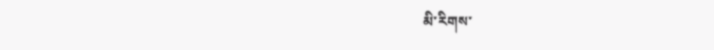མི་རིགས་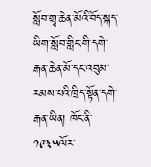སློབ་གྲྭ་ཆེན་མོའི་བོད་སྐད་ཡིག་སློབ་གླིང་གི་དགེ་རྒན་ཆེན་མོ་དང་འབུམ་རམས་པའི་ཁྲིད་སྟོན་དགེ་རྒན་ཡིན། ཁོང་ནི་༡༩༣༥ལོར་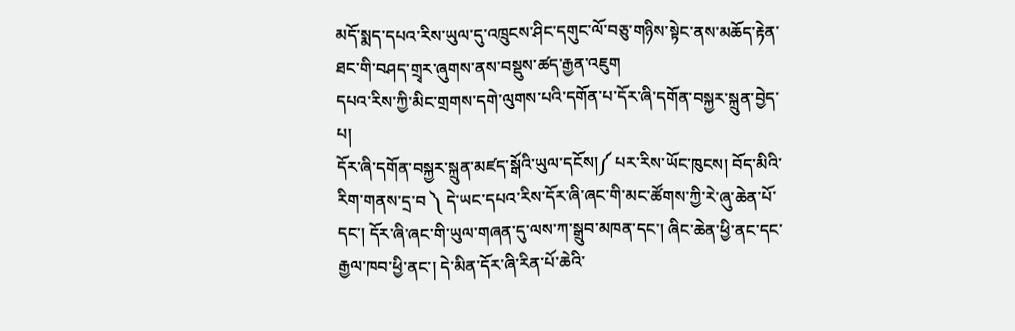མདོ་སྨད་དཔའ་རིས་ཡུལ་དུ་འཁྲུངས་ཤིང་དགུང་ལོ་བཅུ་གཉིས་སྟེང་ནས་མཆོད་རྟེན་ཐང་གི་བཤད་གྲྭར་ཞུགས་ནས་བསྡུས་ཚད་རྒྱན་འཇུག
དཔའ་རིས་ཀྱི་མིང་གྲགས་དགེ་ལུགས་པའི་དགོན་པ་དོར་ཞི་དགོན་བསྐྱར་སྐྲུན་བྱེད་པ།
དོར་ཞི་དགོན་བསྐྱར་སྐྲུན་མཛད་སྒོའི་ཡུལ་དངོས།༼ པར་རིས་ཡོང་ཁུངས། བོད་མིའི་རིག་གནས་དྲ་བ ༽ དེ་ཡང་དཔའ་རིས་དོར་ཞི་ཞང་གི་མང་ཚོགས་ཀྱི་རེ་ཞུ་ཆེན་པོ་དང་། དོར་ཞི་ཞང་གི་ཡུལ་གཞན་དུ་ལས་ཀ་སྒྲུབ་མཁན་དང་། ཞིང་ཆེན་ཕྱི་ནང་དང་རྒྱལ་ཁབ་ཕྱི་ནང་། དེ་མིན་དོར་ཞི་རིན་པོ་ཆེའི་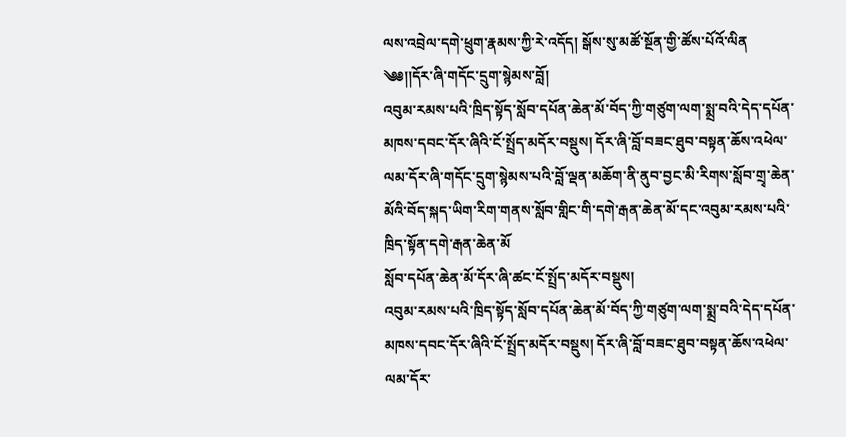ལས་འབྲེལ་དགེ་ཕྲུག་རྣམས་ཀྱི་རེ་འདོད། སྒོས་སུ་མཚོ་སྔོན་གྱི་ཚོས་པོའོ་ལིན
༄༅།།དོར་ཞི་གདོང་དྲུག་སྙེམས་བློ།
འབུམ་རམས་པའི་ཁྲིད་སྟོད་སློབ་དཔོན་ཆེན་མོ་བོད་ཀྱི་གཙུག་ལག་སྨྲ་བའི་དེད་དཔོན་མཁས་དབང་དོར་ཞིའི་ངོ་སྤྲོད་མདོར་བསྡུས། དོར་ཞི་བློ་བཟང་ཐུབ་བསྟན་ཆོས་འཕེལ་ལམ་དོར་ཞི་གདོང་དྲུག་སྙེམས་པའི་བློ་ལྡན་མཆོག་ནི་ནུབ་བྱང་མི་རིགས་སློབ་གྲྭ་ཆེན་མོའི་བོད་སྐད་ཡིག་རིག་གནས་སློབ་གླིང་གི་དགེ་རྒན་ཆེན་མོ་དང་འབུམ་རམས་པའི་ཁྲིད་སྟོན་དགེ་རྒན་ཆེན་མོ
སློབ་དཔོན་ཆེན་མོ་དོར་ཞི་ཚང་ངོ་སྤྲོད་མདོར་བསྡུས།
འབུམ་རམས་པའི་ཁྲིད་སྟོད་སློབ་དཔོན་ཆེན་མོ་བོད་ཀྱི་གཙུག་ལག་སྨྲ་བའི་དེད་དཔོན་མཁས་དབང་དོར་ཞིའི་ངོ་སྤྲོད་མདོར་བསྡུས། དོར་ཞི་བློ་བཟང་ཐུབ་བསྟན་ཆོས་འཕེལ་ལམ་དོར་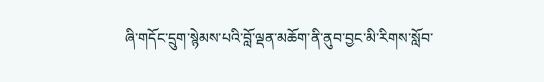ཞི་གདོང་དྲུག་སྙེམས་པའི་བློ་ལྡན་མཆོག་ནི་ནུབ་བྱང་མི་རིགས་སློབ་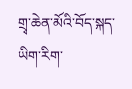གྲྭ་ཆེན་མོའི་བོད་སྐད་ཡིག་རིག་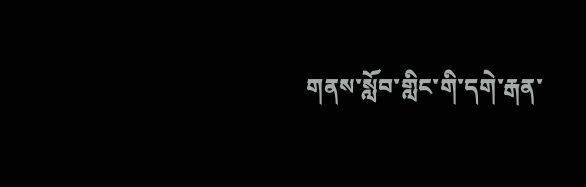གནས་སློབ་གླིང་གི་དགེ་རྒན་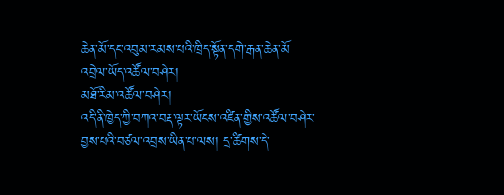ཆེན་མོ་དང་འབུམ་རམས་པའི་ཁྲིད་སྟོན་དགེ་རྒན་ཆེན་མོ
འབྲེལ་ཡོད་འཚོལ་བཤེར།
མཐོ་རིམ་འཚོལ་བཤེར།
འདི་ནི་ཁྱེད་ཀྱི་བཀའ་བརྡ་ལྟར་ཡོངས་འཛིན་གྱིས་འཚོལ་བཤེར་བྱས་པའི་བཙལ་འབྲས་ཡིན་པ་ལས། དྲ་ཚིགས་དེ་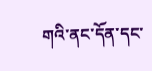གའི་ནང་དོན་དང་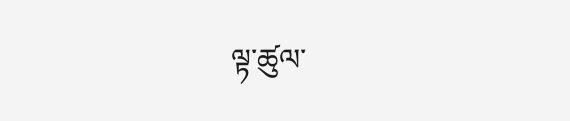ལྟ་ཚུལ་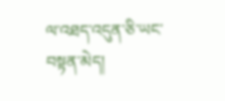ལ་འཐད་འདུན་ཅི་ཡང་བསྟན་མེད།